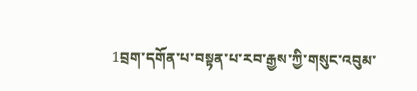1བྲག་དགོན་པ་བསྟན་པ་རབ་རྒྱས་ཀྱི་གསུང་འབུམ་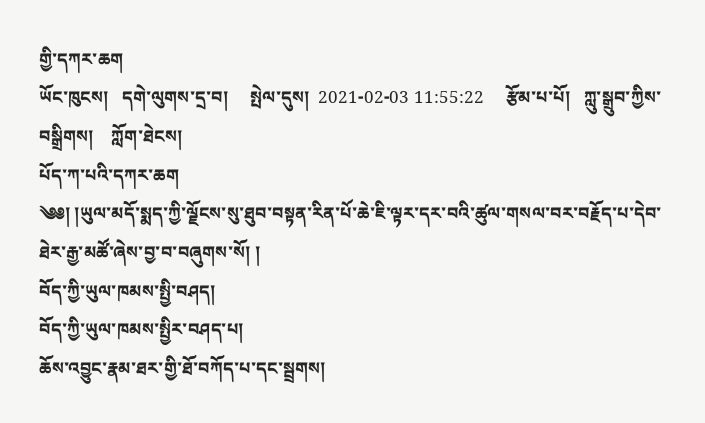གྱི་དཀར་ཆག
ཡོང་ཁུངས།   དགེ་ལུགས་དྲ་བ།     སྤེལ་དུས།  2021-02-03 11:55:22     རྩོམ་པ་པོ།   ཀླུ་སྒྲུབ་ཀྱིས་བསྒྲིགས།    ཀློག་ཐེངས།
པོད་ཀ་པའི་དཀར་ཆག
༄༅། །ཡུལ་མདོ་སྨད་ཀྱི་ལྗོངས་སུ་ཐུབ་བསྟན་རིན་པོ་ཆེ་ཇི་ལྟར་དར་བའི་ཚུལ་གསལ་བར་བརྗོད་པ་དེབ་ཐེར་རྒྱ་མཚོ་ཞེས་བྱ་བ་བཞུགས་སོ། །
བོད་ཀྱི་ཡུལ་ཁམས་སྤྱི་བཤད།
བོད་ཀྱི་ཡུལ་ཁམས་སྤྱིར་བཤད་པ།
ཆོས་འབྱུང་རྣམ་ཐར་གྱི་ཐོ་བཀོད་པ་དང་སྦྲགས།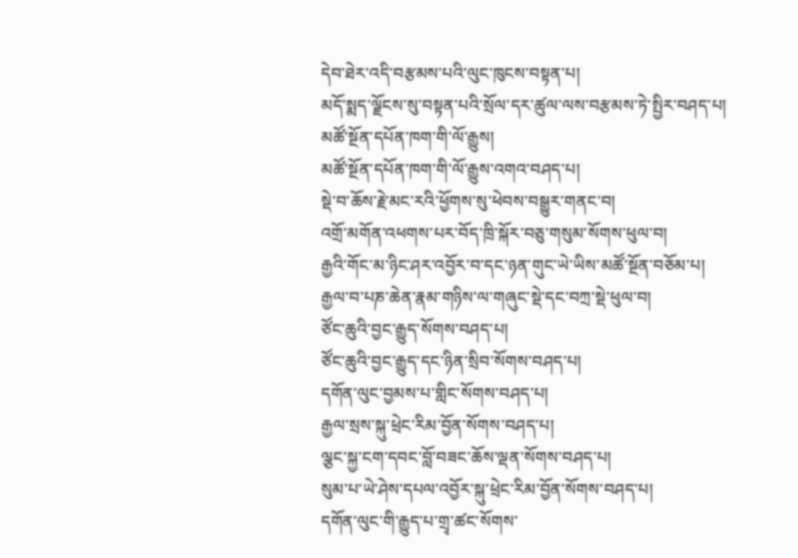དེབ་ཐེར་འདི་བརྩམས་པའི་ལུང་ཁུངས་བསྟན་པ།
མདོ་སྨད་ལྗོངས་སུ་བསྟན་པའི་སྲོལ་དར་ཚུལ་ལས་བརྩམས་ཏེ་སྤྱིར་བཤད་པ།
མཚོ་སྔོན་དཔོན་ཁག་གི་ལོ་རྒྱུས།
མཚོ་སྔོན་དཔོན་ཁག་གི་ལོ་རྒྱུས་འགའ་བཤད་པ།
སྡེ་བ་ཆོས་རྗེ་མང་རའི་ཕྱོགས་སུ་ཕེབས་བསྒྱུར་གནང་བ།
འགྲོ་མགོན་འཕགས་པར་བོད་ཁྲི་སྐོར་བཅུ་གསུམ་སོགས་ཕུལ་བ།
རྒྱའི་གོང་མ་ཉིང་ཤར་འབྱོར་བ་དང་ཉན་གུང་ཡེ་ཡིས་མཚོ་སྔོན་བཅོམ་པ།
རྒྱལ་བ་པཎ་ཆེན་རྣམ་གཉིས་ལ་གཞུང་སྡེ་དང་བཀྲ་སྡེ་ཕུལ་བ།
ཙོང་ཆུའི་བྱང་རྒྱུད་སོགས་བཤད་པ།
ཙོང་ཆུའི་བྱང་རྒྱུད་དང་ཉིན་སྲིབ་སོགས་བཤད་པ།
དགོན་ལུང་བྱམས་པ་གླིང་སོགས་བཤད་པ།
རྒྱལ་སྲས་སྐུ་ཕྲེང་རིམ་བྱོན་སོགས་བཤད་པ།
ལྕང་སྐྱ་ངག་དབང་བློ་བཟང་ཆོས་ལྡན་སོགས་བཤད་པ།
སུམ་པ་ཡེ་ཤེས་དཔལ་འབྱོར་སྐུ་ཕྲེང་རིམ་བྱོན་སོགས་བཤད་པ།
དགོན་ལུང་གི་རྒྱུད་པ་གྲྭ་ཚང་སོགས་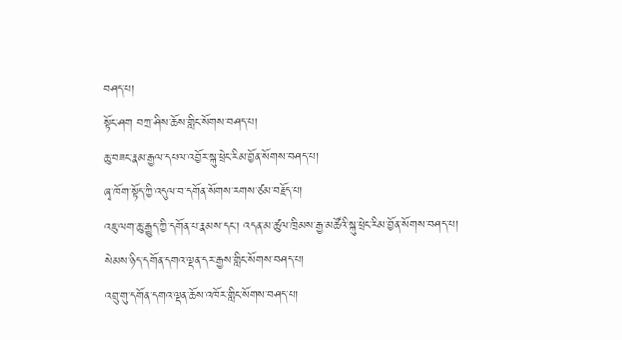བཤད་པ།
སྟོང་ཤག བཀྲ་ཤིས་ཆོས་གླིང་སོགས་བཤད་པ།
ཆུ་བཟང་རྣམ་རྒྱལ་དཔལ་འབྱོར་སྐུ་ཕྲེང་རིམ་བྱོན་སོགས་བཤད་པ།
ཞྭ་ཁོག་སྟོད་ཀྱི་འདུལ་བ་དགོན་སོགས་རགས་ཙམ་བརྗོད་པ།
འཇུ་ལག་ཆུ་རྒྱུད་ཀྱི་དགོན་པ་རྣམས་དང་། འདན་མ་ཚུལ་ཁྲིམས་རྒྱ་མཚོའི་སྐུ་ཕྲེང་རིམ་བྱོན་སོགས་བཤད་པ།
སེམས་ཉིད་དགོན་དགའ་ལྡན་དར་རྒྱས་གླིང་སོགས་བཤད་པ།
འབྲུ་གུ་དགོན་དགའ་ལྡན་ཆོས་འཁོར་གླིང་སོགས་བཤད་པ།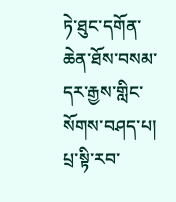ཏེ་ཐུང་དགོན་ཆེན་ཐོས་བསམ་དར་རྒྱས་གླིང་སོགས་བཤད་པ།
པྲ་སྟི་རབ་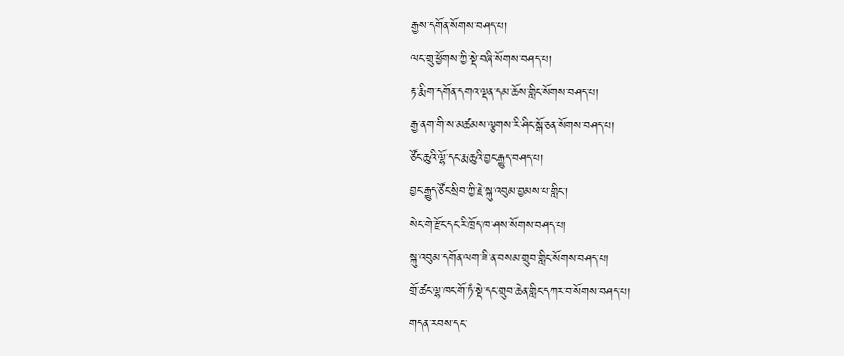རྒྱས་དགོན་སོགས་བཤད་པ།
ལང་གྲུ་ཕྱོགས་ཀྱི་སྡེ་བཞི་སོགས་བཤད་པ།
རྟ་རྨིག་དགོན་དགའ་ལྡན་དམ་ཆོས་གླིང་སོགས་བཤད་པ།
རྒྱ་ནག་གི་ས་མཚམས་ལྕགས་རི་ཤིང་སྒོ་ཅན་སོགས་བཤད་པ།
ཙོང་ཆུའི་ལྷོ་དང་རྨ་ཆུའི་བྱང་རྒྱུད་བཤད་པ།
བྱང་རྒྱུད་ཙོང་སྲིབ་ཀྱི་རྗེ་སྐུ་འབུམ་བྱམས་པ་གླིང་།
སེང་གེ་རྫོང་དང་རི་ཁྲོད་ཁ་ཤས་སོགས་བཤད་པ།
སྐུ་འབུམ་དགོན་ལག་ཟི་ན་བསམ་གྲུབ་གླིང་སོགས་བཤད་པ།
གྲོ་ཚང་ལྷ་ཁང་གོ་ཏཾ་སྡེ་དང་གྲུབ་ཆེན་གླིང་དཀར་བ་སོགས་བཤད་པ།
གདན་རབས་དང་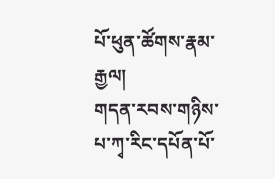པོ་ཕུན་ཚོགས་རྣམ་རྒྱལ།
གདན་རབས་གཉིས་པ་ཀྭ་རིང་དཔོན་པོ་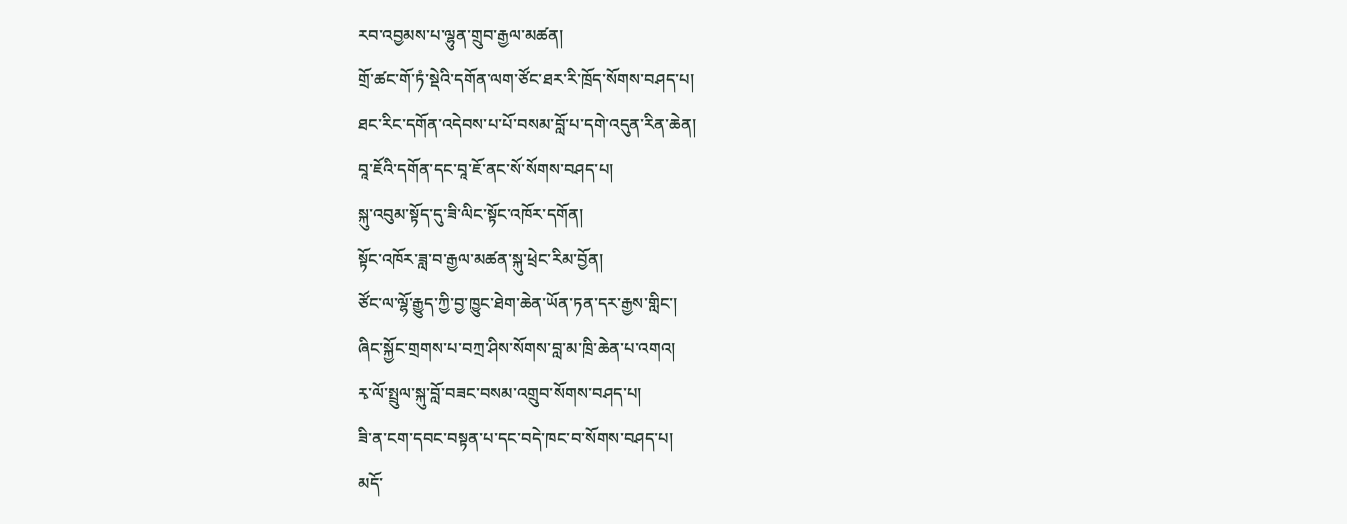རབ་འབྱམས་པ་ལྷུན་གྲུབ་རྒྱལ་མཚན།
གྲོ་ཚང་གོ་ཏཾ་སྡེའི་དགོན་ལག་ཙོང་ཐར་རི་ཁྲོད་སོགས་བཤད་པ།
ཐང་རིང་དགོན་འདེབས་པ་པོ་བསམ་བློ་པ་དགེ་འདུན་རིན་ཆེན།
བཱ་ཇོའི་དགོན་དང་བཱ་ཇོ་ནང་སོ་སོགས་བཤད་པ།
སྐུ་འབུམ་སྟོད་དུ་ཟི་ལིང་སྟོང་འཁོར་དགོན།
སྟོང་འཁོར་ཟླ་བ་རྒྱལ་མཚན་སྐུ་ཕྲེང་རིམ་བྱོན།
ཙོང་ལ་ལྷོ་རྒྱུད་ཀྱི་བྱ་ཁྱུང་ཐེག་ཆེན་ཡོན་ཏན་དར་རྒྱས་གླིང་།
ཞིང་སྐྱོང་གྲགས་པ་བཀྲ་ཤིས་སོགས་བླ་མ་ཁྲི་ཆེན་པ་འགའ།
རྭ་ལོ་སྤྲུལ་སྐུ་བློ་བཟང་བསམ་འགྲུབ་སོགས་བཤད་པ།
ཟི་ན་ངག་དབང་བསྟན་པ་དང་བདེ་ཁང་བ་སོགས་བཤད་པ།
མདོ་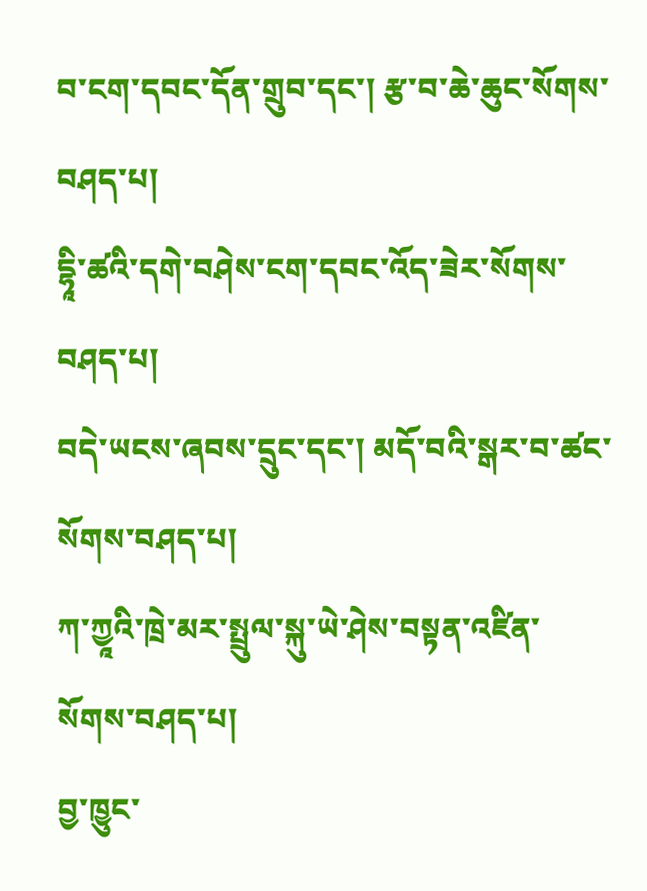བ་ངག་དབང་དོན་གྲུབ་དང་། རྩ་བ་ཆེ་ཆུང་སོགས་བཤད་པ།
དྷཱི་ཚའི་དགེ་བཤེས་ངག་དབང་འོད་ཟེར་སོགས་བཤད་པ།
བདེ་ཡངས་ཞབས་དྲུང་དང་། མདོ་བའི་སྒར་བ་ཚང་སོགས་བཤད་པ།
ཀ་ཀྱཱའི་ཁྲེ་མར་སྤྲུལ་སྐུ་ཡེ་ཤེས་བསྟན་འཛིན་སོགས་བཤད་པ།
བྱ་ཁྱུང་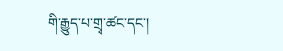གི་རྒྱུད་པ་གྲྭ་ཚང་དང་།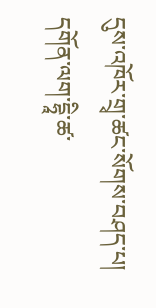དུས་འཁོར་གྲྭ་ཚང་སོགས་བཤད་པ།
དགོན་ལག་དྷཱི་ཚ་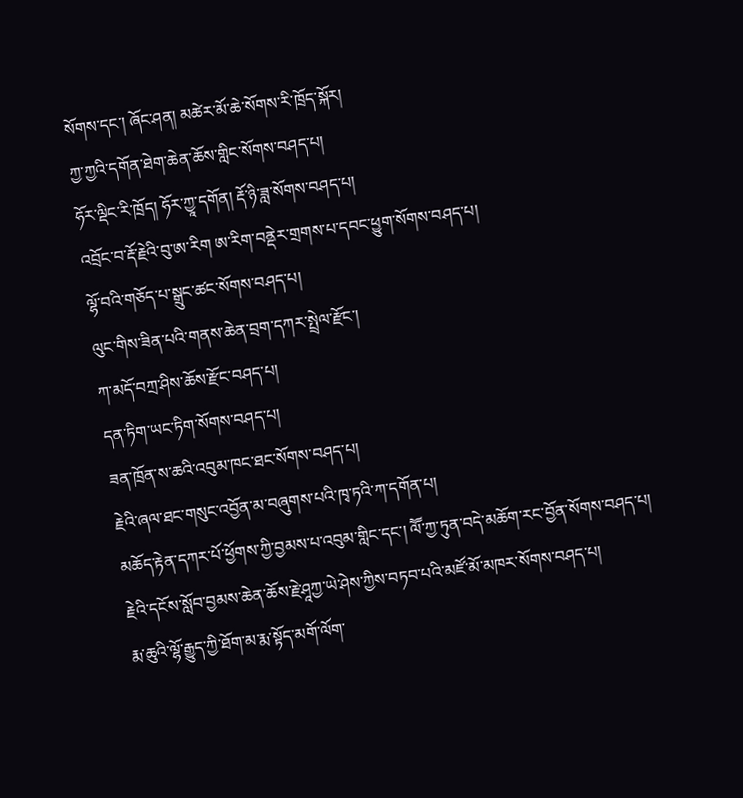སོགས་དང་། ཞོང་ཤན། མཚེར་མོ་ཆེ་སོགས་རི་ཁྲོད་སྐོར།
ཀྱ་ཀྱའི་དགོན་ཐེག་ཆེན་ཆོས་གླིང་སོགས་བཤད་པ།
ཧོར་ལྡིང་རི་ཁྲོད། ཧོར་ཀྱཱ་དགོན། རྡོ་ཉི་ཟླ་སོགས་བཤད་པ།
འབྲོང་བ་རྡོ་རྗེའི་བུ་ཨ་རིག ཨ་རིག་བནྡེར་གྲགས་པ་དབང་ཕྱུག་སོགས་བཤད་པ།
ལྷོ་བའི་གཅོད་པ་སྒྲུང་ཚང་སོགས་བཤད་པ།
ལུང་གིས་ཟིན་པའི་གནས་ཆེན་བྲག་དཀར་སྤྲེལ་རྫོང་།
ཀ་མདོ་བཀྲ་ཤིས་ཆོས་རྫོང་བཤད་པ།
དན་ཏིག་ཡང་ཏིག་སོགས་བཤད་པ།
ཟན་ཁྲོན་ས་ཆའི་འབུམ་ཁང་ཐང་སོགས་བཤད་པ།
རྗེའི་ཞལ་ཐང་གསུང་འབྱོན་མ་བཞུགས་པའི་ཁྭ་ཏའི་ཀ་དགོན་པ།
མཆོད་རྟེན་དཀར་པོ་ཕྱོགས་ཀྱི་བྱམས་པ་འབུམ་གླིང་དང་། ལཽ་ཀྱ་ཏུན་བདེ་མཆོག་རང་བྱོན་སོགས་བཤད་པ།
རྗེའི་དངོས་སློབ་བྱམས་ཆེན་ཆོས་རྗེ་ཤཱཀྱ་ཡེ་ཤེས་ཀྱིས་བཏབ་པའི་མཛོ་མོ་མཁར་སོགས་བཤད་པ།
རྨ་ཆུའི་ལྷོ་རྒྱུད་ཀྱི་ཐོག་མ་རྨ་སྟོད་མགོ་ལོག་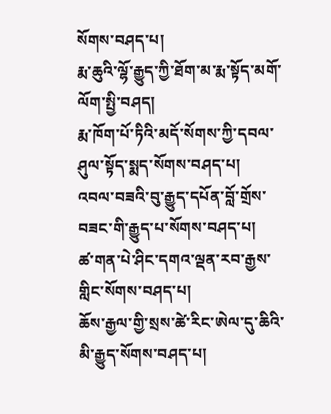སོགས་བཤད་པ།
རྨ་ཆུའི་ལྷོ་རྒྱུད་ཀྱི་ཐོག་མ་རྨ་སྟོད་མགོ་ལོག་སྤྱི་བཤད།
རྨ་ཁོག་པོ་ཏིའི་མདོ་སོགས་ཀྱི་དབལ་ཤུལ་སྟོད་སྨད་སོགས་བཤད་པ།
འབལ་བཟའི་བུ་རྒྱུད་དཔོན་བློ་གྲོས་བཟང་གི་རྒྱུད་པ་སོགས་བཤད་པ།
ཚ་གན་པེ་ཤིང་དགའ་ལྡན་རབ་རྒྱས་གླིང་སོགས་བཤད་པ།
ཆོས་རྒྱལ་གྱི་སྲས་ཚེ་རིང་ཨེལ་དུ་ཆིའི་མི་རྒྱུད་སོགས་བཤད་པ།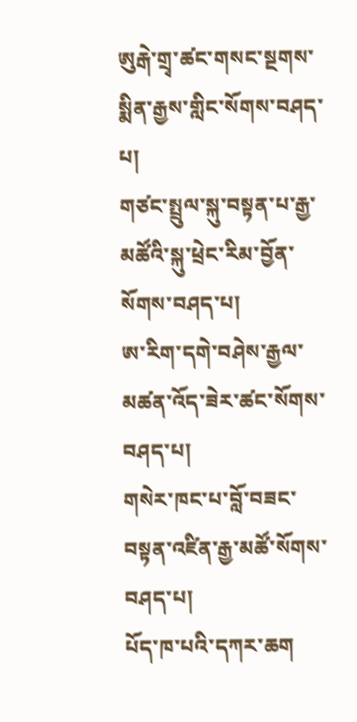ཨུརྒེ་གྲྭ་ཚང་གསང་སྔགས་སྨིན་རྒྱས་གླིང་སོགས་བཤད་པ།
གཙང་སྤྲུལ་སྐུ་བསྟན་པ་རྒྱ་མཚོའི་སྐུ་ཕྲེང་རིམ་བྱོན་སོགས་བཤད་པ།
ཨ་རིག་དགེ་བཤེས་རྒྱལ་མཚན་འོད་ཟེར་ཚང་སོགས་བཤད་པ།
གསེར་ཁང་པ་བློ་བཟང་བསྟན་འཛིན་རྒྱ་མཚོ་སོགས་བཤད་པ།
པོད་ཁ་པའི་དཀར་ཆག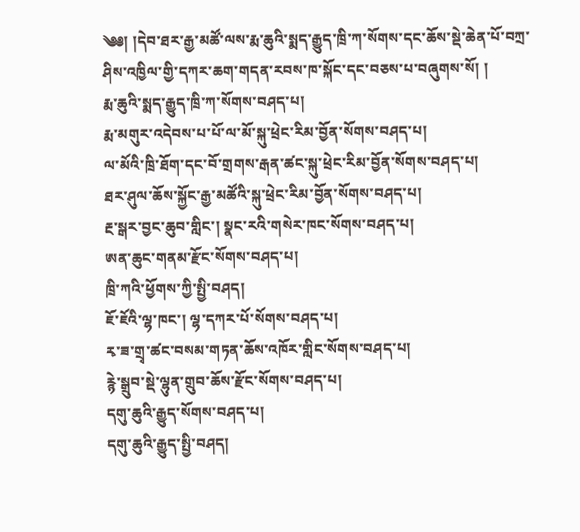༄༅། །དེབ་ཐར་རྒྱ་མཚོ་ལས་རྨ་ཆུའི་སྨད་རྒྱུད་ཁྲི་ཀ་སོགས་དང་ཆོས་སྡེ་ཆེན་པོ་བཀྲ་ཤིས་འཁྱིལ་གྱི་དཀར་ཆག་གདན་རབས་ཁ་སྐོང་དང་བཅས་པ་བཞུགས་སོ། །
རྨ་ཆུའི་སྨད་རྒྱུད་ཁྲི་ཀ་སོགས་བཤད་པ།
རྨ་མགུར་འདེབས་པ་པོ་ལ་མོ་སྐུ་ཕྲེང་རིམ་བྱོན་སོགས་བཤད་པ།
ལ་མོའི་ཁྲི་ཐོག་དང་བོ་གྲགས་རྒན་ཚང་སྐུ་ཕྲེང་རིམ་བྱོན་སོགས་བཤད་པ།
ཐར་ཤུལ་ཆོས་སྐྱོང་རྒྱ་མཚོའི་སྐུ་ཕྲེང་རིམ་བྱོན་སོགས་བཤད་པ།
རྔ་སྒར་བྱང་ཆུབ་གླིང་། སྣང་རའི་གསེར་ཁང་སོགས་བཤད་པ།
ཨན་ཆུང་གནམ་རྫོང་སོགས་བཤད་པ།
ཁྲི་ཀའི་ཕྱོགས་ཀྱི་སྤྱི་བཤད།
ཇོ་ཇོའི་ལྷ་ཁང་། ལྷ་དཀར་པོ་སོགས་བཤད་པ།
རྭ་ཟ་གྲྭ་ཚང་བསམ་གཏན་ཆོས་འཁོར་གླིང་སོགས་བཤད་པ།
རྙེ་སྒྲུབ་སྡེ་ལྷུན་གྲུབ་ཆོས་རྫོང་སོགས་བཤད་པ།
དགུ་ཆུའི་རྒྱུད་སོགས་བཤད་པ།
དགུ་ཆུའི་རྒྱུད་སྤྱི་བཤད།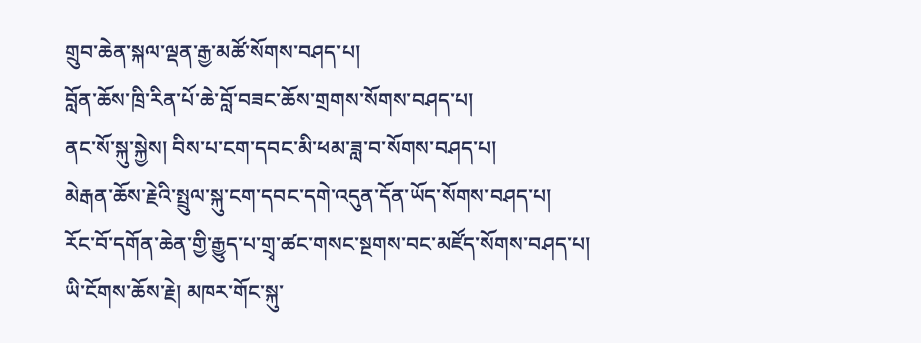གྲུབ་ཆེན་སྐལ་ལྡན་རྒྱ་མཚོ་སོགས་བཤད་པ།
བློན་ཆོས་ཁྲི་རིན་པོ་ཆེ་བློ་བཟང་ཆོས་གྲགས་སོགས་བཤད་པ།
ནང་སོ་སྐུ་སྐྱེས། བིས་པ་ངག་དབང་མི་ཕམ་ཟླ་བ་སོགས་བཤད་པ།
མེརྒན་ཆོས་རྗེའི་སྤྲུལ་སྐུ་ངག་དབང་དགེ་འདུན་དོན་ཡོད་སོགས་བཤད་པ།
རོང་བོ་དགོན་ཆེན་གྱི་རྒྱུད་པ་གྲྭ་ཚང་གསང་སྔགས་བང་མཛོད་སོགས་བཤད་པ།
ཡི་ངོགས་ཆོས་རྗེ། མཁར་གོང་སྐུ་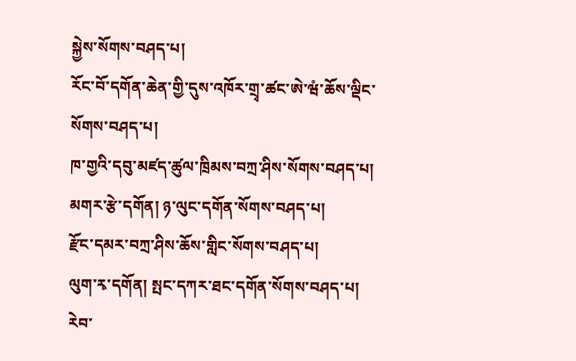སྐྱེས་སོགས་བཤད་པ།
རོང་བོ་དགོན་ཆེན་གྱི་དུས་འཁོར་གྲྭ་ཚང་ཨེ་ཝཾ་ཆོས་ལྡིང་སོགས་བཤད་པ།
ཁ་གྱའི་དབུ་མཛད་ཚུལ་ཁྲིམས་བཀྲ་ཤིས་སོགས་བཤད་པ།
མགར་རྩེ་དགོན། ཉ་ལུང་དགོན་སོགས་བཤད་པ།
རྫོང་དམར་བཀྲ་ཤིས་ཆོས་གླིང་སོགས་བཤད་པ།
ལུག་རྭ་དགོན། སྤང་དཀར་ཐང་དགོན་སོགས་བཤད་པ།
རེབ་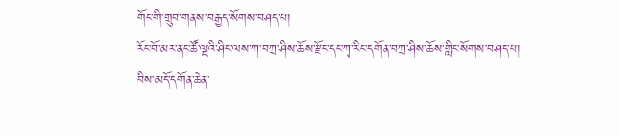གོང་གི་གྲུབ་གནས་བརྒྱད་སོགས་བཤད་པ།
རོང་བོ་མར་ནང་ཚོ་ལྔའི་ཤིང་ལས་ཀ་བཀྲ་ཤིས་ཆོས་རྫོང་དང་ཀྭ་རིང་དགོན་བཀྲ་ཤིས་ཆོས་གླིང་སོགས་བཤད་པ།
བིས་མདོ་དགོན་ཆེན་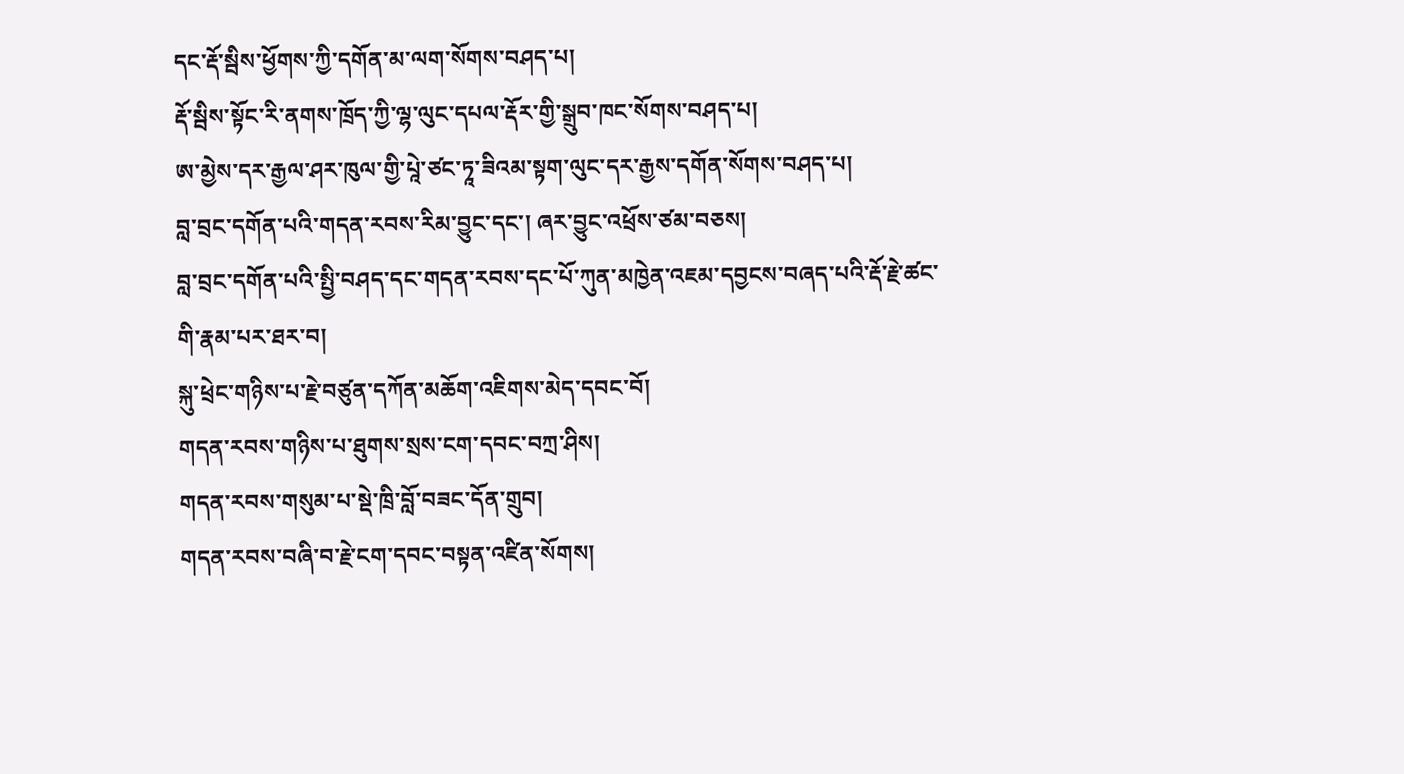དང་རྡོ་སྦིས་ཕྱོགས་ཀྱི་དགོན་མ་ལག་སོགས་བཤད་པ།
རྡོ་སྦིས་སྟོང་རི་ནགས་ཁྲོད་ཀྱི་ལྷ་ལུང་དཔལ་རྡོར་གྱི་སྒྲུབ་ཁང་སོགས་བཤད་པ།
ཨ་མྱེས་དར་རྒྱལ་ཤར་ཁུལ་གྱི་པཱེ་ཙང་ཏཱ་ཟིའམ་སྟག་ལུང་དར་རྒྱས་དགོན་སོགས་བཤད་པ།
བླ་བྲང་དགོན་པའི་གདན་རབས་རིམ་བྱུང་དང་། ཞར་བྱུང་འཕྲོས་ཙམ་བཅས།
བླ་བྲང་དགོན་པའི་སྤྱི་བཤད་དང་གདན་རབས་དང་པོ་ཀུན་མཁྱེན་འཇམ་དབྱངས་བཞད་པའི་རྡོ་རྗེ་ཚང་གི་རྣམ་པར་ཐར་བ།
སྐུ་ཕྲེང་གཉིས་པ་རྗེ་བཙུན་དཀོན་མཆོག་འཇིགས་མེད་དབང་བོ།
གདན་རབས་གཉིས་པ་ཐུགས་སྲས་ངག་དབང་བཀྲ་ཤིས།
གདན་རབས་གསུམ་པ་སྡེ་ཁྲི་བློ་བཟང་དོན་གྲུབ།
གདན་རབས་བཞི་བ་རྗེ་ངག་དབང་བསྟན་འཛིན་སོགས།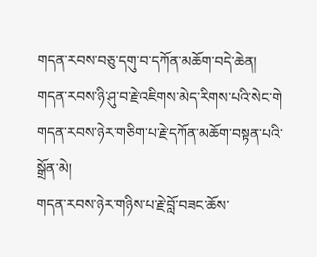གདན་རབས་བཅུ་དགུ་བ་དཀོན་མཆོག་བདེ་ཆེན།
གདན་རབས་ཉི་ཤུ་བ་རྗེ་འཇིགས་མེད་རིགས་པའི་སེང་གེ
གདན་རབས་ཉེར་གཅིག་པ་རྗེ་དཀོན་མཆོག་བསྟན་པའི་སྒྲོན་མེ།
གདན་རབས་ཉེར་གཉིས་པ་རྗེ་བློ་བཟང་ཆོས་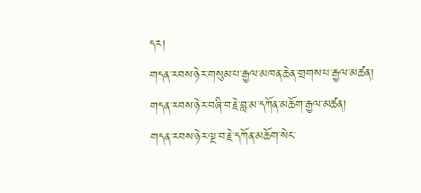དར།
གདན་རབས་ཉེར་གསུམ་པ་རྒྱལ་མཁན་ཆེན་གྲགས་པ་རྒྱལ་མཚན།
གདན་རབས་ཉེར་བཞི་བ་རྗེ་བླ་མ་དཀོན་མཆོག་རྒྱལ་མཚན།
གདན་རབས་ཉེར་ལྔ་བ་རྗེ་དཀོན་མཆོག་སེང་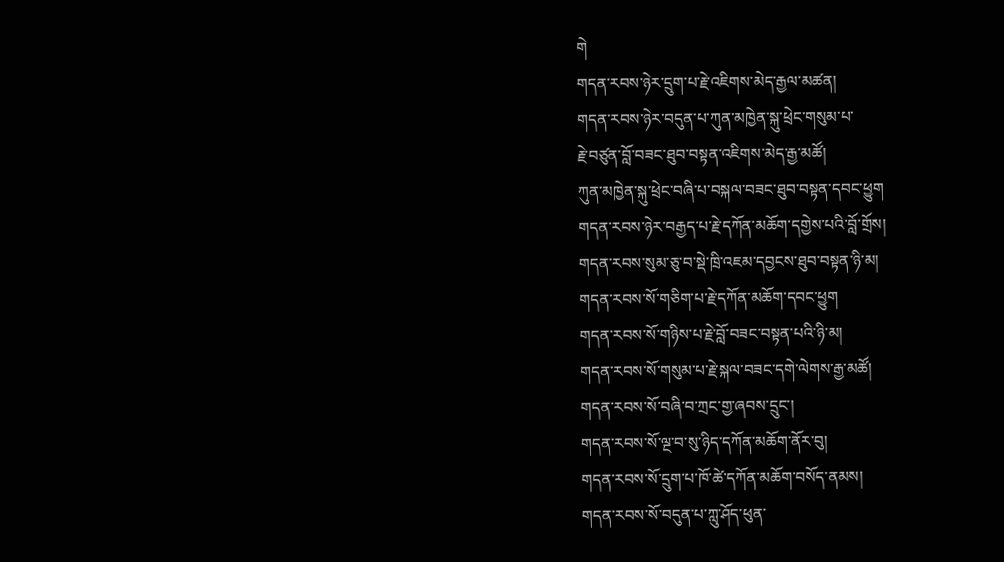གེ
གདན་རབས་ཉེར་དྲུག་པ་རྗེ་འཇིགས་མེད་རྒྱལ་མཚན།
གདན་རབས་ཉེར་བདུན་པ་ཀུན་མཁྱེན་སྐུ་ཕྲེང་གསུམ་པ་
རྗེ་བཙུན་བློ་བཟང་ཐུབ་བསྟན་འཇིགས་མེད་རྒྱ་མཚོ།
ཀུན་མཁྱེན་སྐུ་ཕྲེང་བཞི་པ་བསྐལ་བཟང་ཐུབ་བསྟན་དབང་ཕྱུག
གདན་རབས་ཉེར་བརྒྱད་པ་རྗེ་དཀོན་མཆོག་དགྱེས་པའི་བློ་གྲོས།
གདན་རབས་སུམ་ཅུ་བ་སྡེ་ཁྲི་འཇམ་དབྱངས་ཐུབ་བསྟན་ཉི་མ།
གདན་རབས་སོ་གཅིག་པ་རྗེ་དཀོན་མཆོག་དབང་ཕྱུག
གདན་རབས་སོ་གཉིས་པ་རྗེ་བློ་བཟང་བསྟན་པའི་ཉི་མ།
གདན་རབས་སོ་གསུམ་པ་རྗེ་སྐལ་བཟང་དགེ་ལེགས་རྒྱ་མཚོ།
གདན་རབས་སོ་བཞི་བ་ཀྲང་གྱ་ཞབས་དྲུང་།
གདན་རབས་སོ་ལྔ་བ་སུ་ཉིད་དཀོན་མཆོག་ནོར་བུ།
གདན་རབས་སོ་དྲུག་པ་ཁོ་ཚེ་དཀོན་མཆོག་བསོད་ནམས།
གདན་རབས་སོ་བདུན་པ་ཀླུ་ཤོད་ཕུན་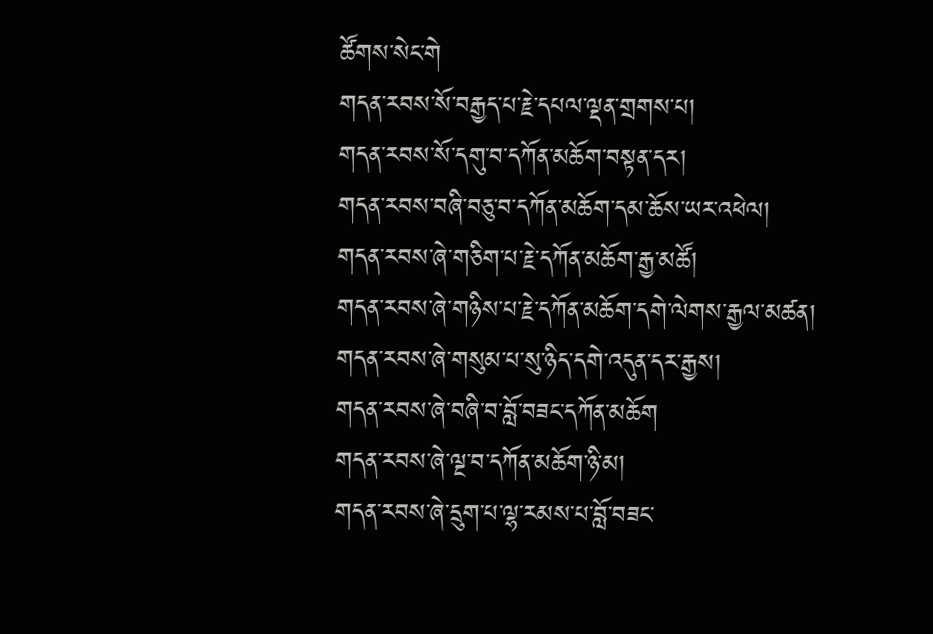ཚོགས་སེང་གེ
གདན་རབས་སོ་བརྒྱད་པ་རྗེ་དཔལ་ལྡན་གྲགས་པ།
གདན་རབས་སོ་དགུ་བ་དཀོན་མཆོག་བསྟན་དར།
གདན་རབས་བཞི་བཅུ་བ་དཀོན་མཆོག་དམ་ཆོས་ཡར་འཕེལ།
གདན་རབས་ཞེ་གཅིག་པ་རྗེ་དཀོན་མཆོག་རྒྱ་མཚོ།
གདན་རབས་ཞེ་གཉིས་པ་རྗེ་དཀོན་མཆོག་དགེ་ལེགས་རྒྱལ་མཚན།
གདན་རབས་ཞེ་གསུམ་པ་སུ་ཉིད་དགེ་འདུན་དར་རྒྱས།
གདན་རབས་ཞེ་བཞི་བ་བློ་བཟང་དཀོན་མཆོག
གདན་རབས་ཞེ་ལྔ་བ་དཀོན་མཆོག་ཉི་མ།
གདན་རབས་ཞེ་དྲུག་པ་ལྷ་རམས་པ་བློ་བཟང་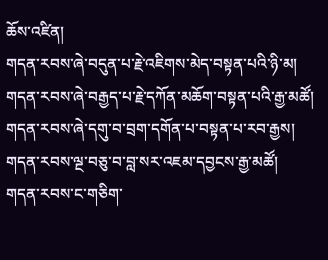ཆོས་འཛིན།
གདན་རབས་ཞེ་བདུན་པ་རྗེ་འཇིགས་མེད་བསྟན་པའི་ཉི་མ།
གདན་རབས་ཞེ་བརྒྱད་པ་རྗེ་དཀོན་མཆོག་བསྟན་པའི་རྒྱ་མཚོ།
གདན་རབས་ཞེ་དགུ་བ་བྲག་དགོན་པ་བསྟན་པ་རབ་རྒྱས།
གདན་རབས་ལྔ་བཅུ་བ་བླ་སར་འཇམ་དབྱངས་རྒྱ་མཚོ།
གདན་རབས་ང་གཅིག་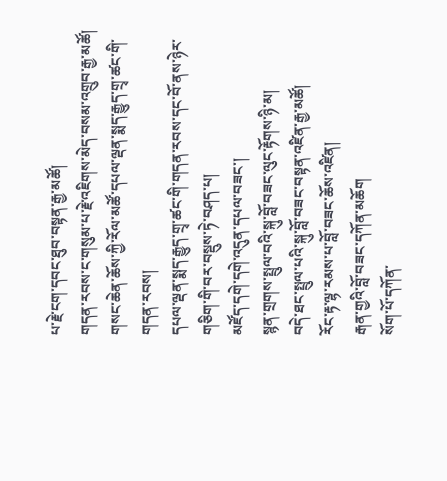པ་རྗེ་ངག་དབང་ཐུབ་བསྟན་རྒྱ་མཚོ།
གདན་རབས་ང་གསུམ་པ་རྗེ་འཇིགས་མེད་བསམ་འགྲུབ་རྒྱ་མཚོ།
གསང་ཆེན་ཆོས་ཀྱི་རོལ་མཚོ་དཔལ་ལྡན་སྨད་རྒྱུད་གྲྭ་ཚང་གི་གདན་རབས།
དཔལ་ལྡན་སྨད་རྒྱུད་གྲྭ་ཚང་གི་གདན་རབས་དང་བོ་ནས་ཉེར་གཅིག་གི་བར་བསྡུས་ཏེ་བཤད་པ།
མཛོད་དགེ་དགེ་འདུན་དཔལ་བཟང་།
སྙན་གྲགས་སྤྲུལ་བའི་སྐུ་བློ་བཟང་ལུང་རྟོགས་ཉི་མ།
བདེ་ཐང་སྤྲུལ་པའི་སྐུ་བློ་བཟང་བསྟན་འཛིན་རྒྱ་མཚོ།
རོང་རྟ་ལྷ་རམས་པ་བློ་བཟང་ཆོས་འཛིན།
རྒན་གྱའི་བློ་བཟང་དཀོན་མཆོག
སོག་པོ་དཀོན་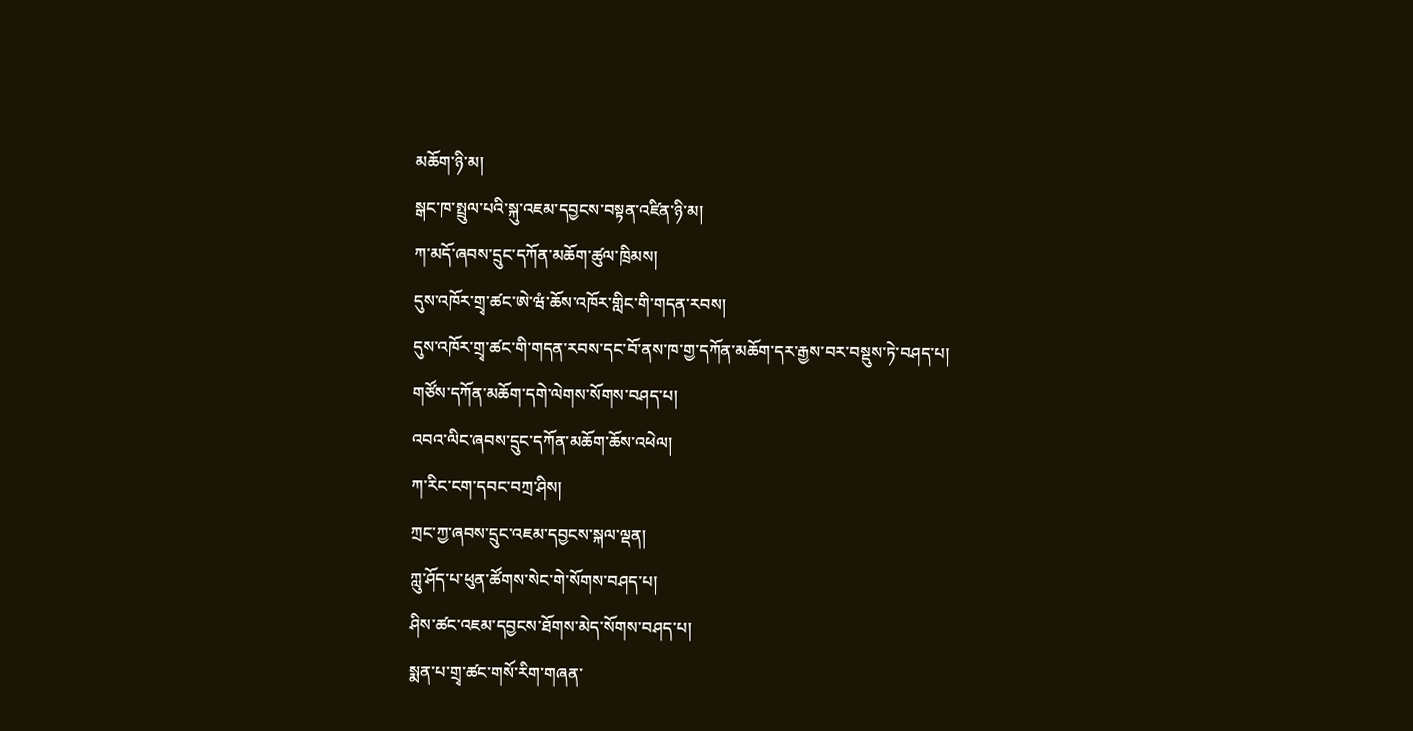མཆོག་ཉི་མ།
སྒང་ཁ་སྤྲུལ་པའི་སྐུ་འཇམ་དབྱངས་བསྟན་འཛིན་ཉི་མ།
ཀ་མདོ་ཞབས་དྲུང་དཀོན་མཆོག་ཚུལ་ཁྲིམས།
དུས་འཁོར་གྲྭ་ཚང་ཨེ་ཝཾ་ཆོས་འཁོར་གླིང་གི་གདན་རབས།
དུས་འཁོར་གྲྭ་ཚང་གི་གདན་རབས་དང་བོ་ནས་ཁ་གྱ་དཀོན་མཆོག་དར་རྒྱས་བར་བསྡུས་ཏེ་བཤད་པ།
གཙོས་དཀོན་མཆོག་དགེ་ལེགས་སོགས་བཤད་པ།
འབའ་ལིང་ཞབས་དྲུང་དཀོན་མཆོག་ཆོས་འཕེལ།
ཀ་རིང་ངག་དབང་བཀྲ་ཤིས།
ཀྲང་ཀྱ་ཞབས་དྲུང་འཇམ་དབྱངས་སྐལ་ལྡན།
ཀླུ་ཤོད་པ་ཕུན་ཚོགས་སེང་གེ་སོགས་བཤད་པ།
ཤིས་ཚང་འཇམ་དབྱངས་ཐོགས་མེད་སོགས་བཤད་པ།
སྨན་པ་གྲྭ་ཚང་གསོ་རིག་གཞན་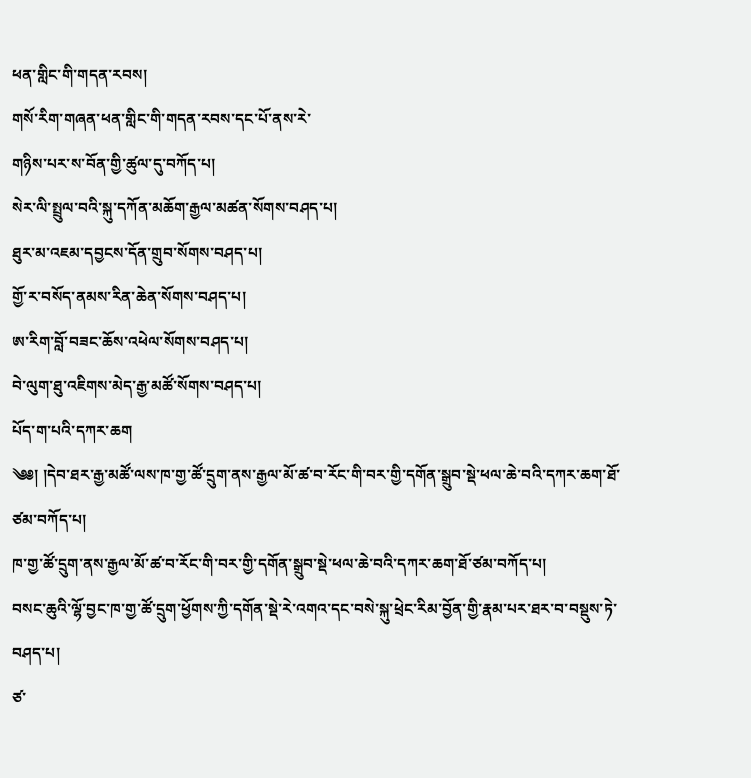ཕན་གླིང་གི་གདན་རབས།
གསོ་རིག་གཞན་ཕན་གླིང་གི་གདན་རབས་དང་པོ་ནས་རེ་
གཉིས་པར་ས་བོན་གྱི་ཚུལ་དུ་བཀོད་པ།
སེར་ལི་སྤྲུལ་བའི་སྐུ་དཀོན་མཆོག་རྒྱལ་མཚན་སོགས་བཤད་པ།
ཐུར་མ་འཇམ་དབྱངས་དོན་གྲུབ་སོགས་བཤད་པ།
གྱོ་ར་བསོད་ནམས་རིན་ཆེན་སོགས་བཤད་པ།
ཨ་རིག་བློ་བཟང་ཆོས་འཕེལ་སོགས་བཤད་པ།
བེ་ལུག་ཐུ་འཇིགས་མེད་རྒྱ་མཚོ་སོགས་བཤད་པ།
པོད་ག་པའི་དཀར་ཆག
༄༅། །དེབ་ཐར་རྒྱ་མཚོ་ལས་ཁ་གྱ་ཚོ་དྲུག་ནས་རྒྱལ་མོ་ཚ་བ་རོང་གི་བར་གྱི་དགོན་སྒྲུབ་སྡེ་ཕལ་ཆེ་བའི་དཀར་ཆག་ཐོ་ཙམ་བཀོད་པ།
ཁ་གྱ་ཚོ་དྲུག་ནས་རྒྱལ་མོ་ཚ་བ་རོང་གི་བར་གྱི་དགོན་སྒྲུབ་སྡེ་ཕལ་ཆེ་བའི་དཀར་ཆག་ཐོ་ཙམ་བཀོད་པ།
བསང་ཆུའི་ལྷོ་བྱང་ཁ་གྱ་ཚོ་དྲུག་ཕྱོགས་ཀྱི་དགོན་སྡེ་རེ་འགའ་དང་བསེ་སྐུ་ཕྲེང་རིམ་བྱོན་གྱི་རྣམ་པར་ཐར་བ་བསྡུས་ཏེ་བཤད་པ།
ཙ་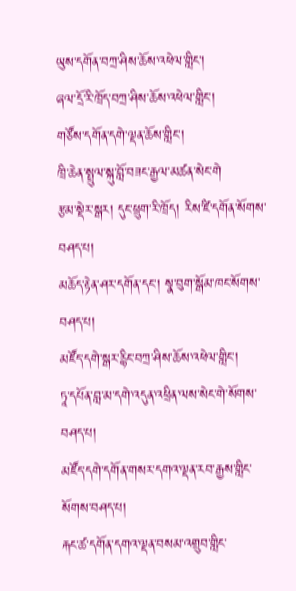ཡུས་དགོན་བཀྲ་ཤིས་ཆོས་འཕེལ་གླིང་།
ཞལ་དྲོ་རི་ཁྲོད་བཀྲ་ཤིས་ཆོས་འཕེལ་གླིང་།
གཙོས་དགོན་དགེ་ལྡན་ཆོས་གླིང་།
ཁྲི་ཆེན་སྤྲུལ་སྐུ་བློ་བཟང་རྒྱལ་མཚན་སེང་གེ
རྩམ་སྡེར་སྒར། དུང་ཕྲུག་རི་ཁྲོད། རིས་ཛི་དགོན་སོགས་བཤད་པ།
མཆོད་རྟེན་ཤར་དགོན་དང་། སྣ་བུག་སྒོམ་ཁང་སོགས་བཤད་པ།
མཛོད་དགེ་སྒར་རྙིང་བཀྲ་ཤིས་ཆོས་འཕེལ་གླིང་།
ཏཱ་དཔོན་བླ་མ་དགེ་འདུན་འཕྲིན་ལས་སེང་གེ་སོགས་བཤད་པ།
མཛོད་དགེ་དགོན་གསར་དགའ་ལྡན་རབ་རྒྱས་གླིང་སོགས་བཤད་པ།
རྐང་ཚ་དགོན་དགའ་ལྡན་བསམ་འགྲུབ་གླིང་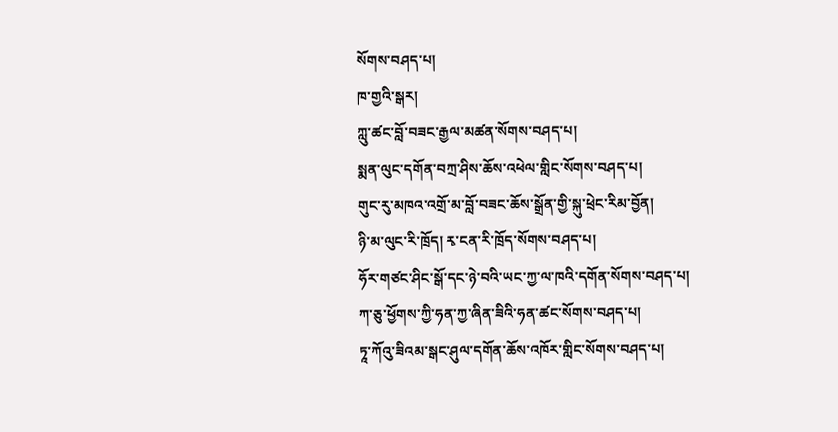སོགས་བཤད་པ།
ཁ་གྱའི་སྒར།
ཀླུ་ཚང་བློ་བཟང་རྒྱལ་མཚན་སོགས་བཤད་པ།
སྨན་ལུང་དགོན་བཀྲ་ཤིས་ཆོས་འཕེལ་གླིང་སོགས་བཤད་པ།
གུང་རུ་མཁའ་འགྲོ་མ་བློ་བཟང་ཆོས་སྒྲོན་གྱི་སྐུ་ཕྲེང་རིམ་བྱོན།
ཉི་མ་ལུང་རི་ཁྲོད། རྭ་ངན་རི་ཁྲོད་སོགས་བཤད་པ།
ཧོར་གཙང་ཤིང་སྒོ་དང་ཉེ་བའི་ཡང་ཀྱ་ལ་ཁའི་དགོན་སོགས་བཤད་པ།
ཀ་ཅུ་ཕྱོགས་ཀྱི་ཧན་ཀྱ་ཞིན་ཟིའི་ཧན་ཚང་སོགས་བཤད་པ།
ཏཱ་ཀོའུ་ཟིའམ་སྒང་ཤུལ་དགོན་ཆོས་འཁོར་གླིང་སོགས་བཤད་པ།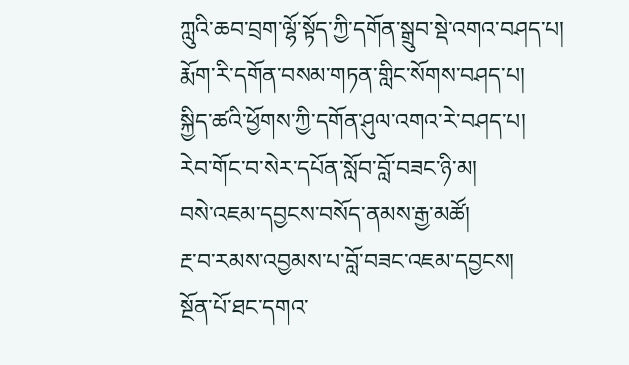ཀླུའི་ཆབ་བྲག་ལྷོ་སྟོད་ཀྱི་དགོན་སྒྲུབ་སྡེ་འགའ་བཤད་པ།
རྨོག་རི་དགོན་བསམ་གཏན་གླིང་སོགས་བཤད་པ།
སྐྱིད་ཚའི་ཕྱོགས་ཀྱི་དགོན་ཤུལ་འགའ་རེ་བཤད་པ།
རེབ་གོང་བ་སེར་དཔོན་སློབ་བློ་བཟང་ཉི་མ།
བསེ་འཇམ་དབྱངས་བསོད་ནམས་རྒྱ་མཚོ།
རྔ་བ་རམས་འབྱམས་པ་བློ་བཟང་འཇམ་དབྱངས།
སྔོན་པོ་ཐང་དགའ་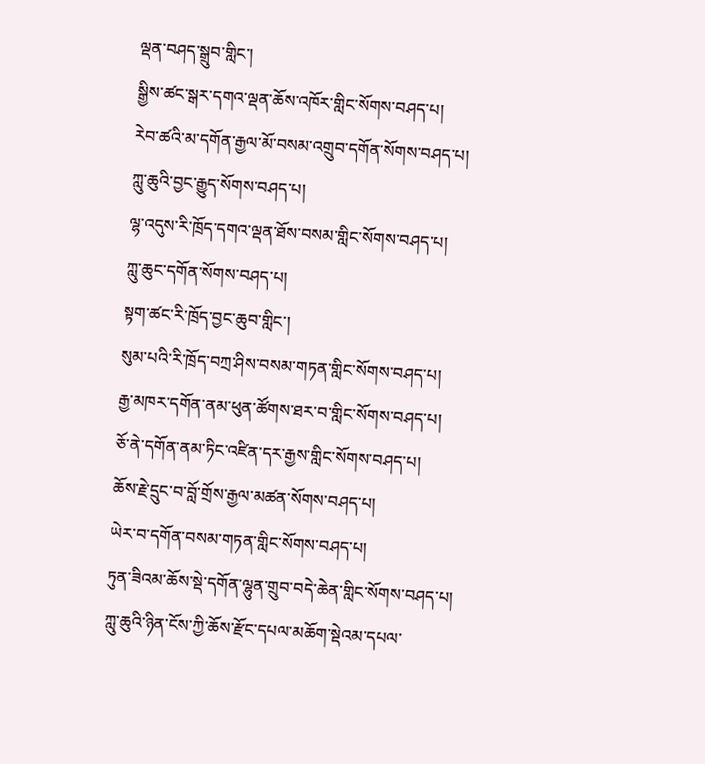ལྡན་བཤད་སྒྲུབ་གླིང་།
སྒྱིས་ཚང་སྒར་དགའ་ལྡན་ཆོས་འཁོར་གླིང་སོགས་བཤད་པ།
རེབ་ཚའི་མ་དགོན་རྒྱལ་མོ་བསམ་འགྲུབ་དགོན་སོགས་བཤད་པ།
ཀླུ་ཆུའི་བྱང་རྒྱུད་སོགས་བཤད་པ།
ལྷ་འདུས་རི་ཁྲོད་དགའ་ལྡན་ཐོས་བསམ་གླིང་སོགས་བཤད་པ།
ཀླུ་ཆུང་དགོན་སོགས་བཤད་པ།
སྟག་ཚང་རི་ཁྲོད་བྱང་ཆུབ་གླིང་།
སུམ་པའི་རི་ཁྲོད་བཀྲ་ཤིས་བསམ་གཏན་གླིང་སོགས་བཤད་པ།
རྒྱ་མཁར་དགོན་ནམ་ཕུན་ཚོགས་ཐར་བ་གླིང་སོགས་བཤད་པ།
ཅོ་ནེ་དགོན་ནམ་ཏིང་འཛིན་དར་རྒྱས་གླིང་སོགས་བཤད་པ།
ཆོས་རྗེ་དྲུང་བ་བློ་གྲོས་རྒྱལ་མཚན་སོགས་བཤད་པ།
ཡེར་བ་དགོན་བསམ་གཏན་གླིང་སོགས་བཤད་པ།
ཏུན་ཟིའམ་ཆོས་སྡེ་དགོན་ལྷུན་གྲུབ་བདེ་ཆེན་གླིང་སོགས་བཤད་པ།
ཀླུ་ཆུའི་ཉིན་ངོས་ཀྱི་ཆོས་རྫོང་དཔལ་མཆོག་སྡེའམ་དཔལ་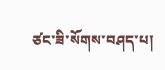ཙང་ཟི་སོགས་བཤད་པ།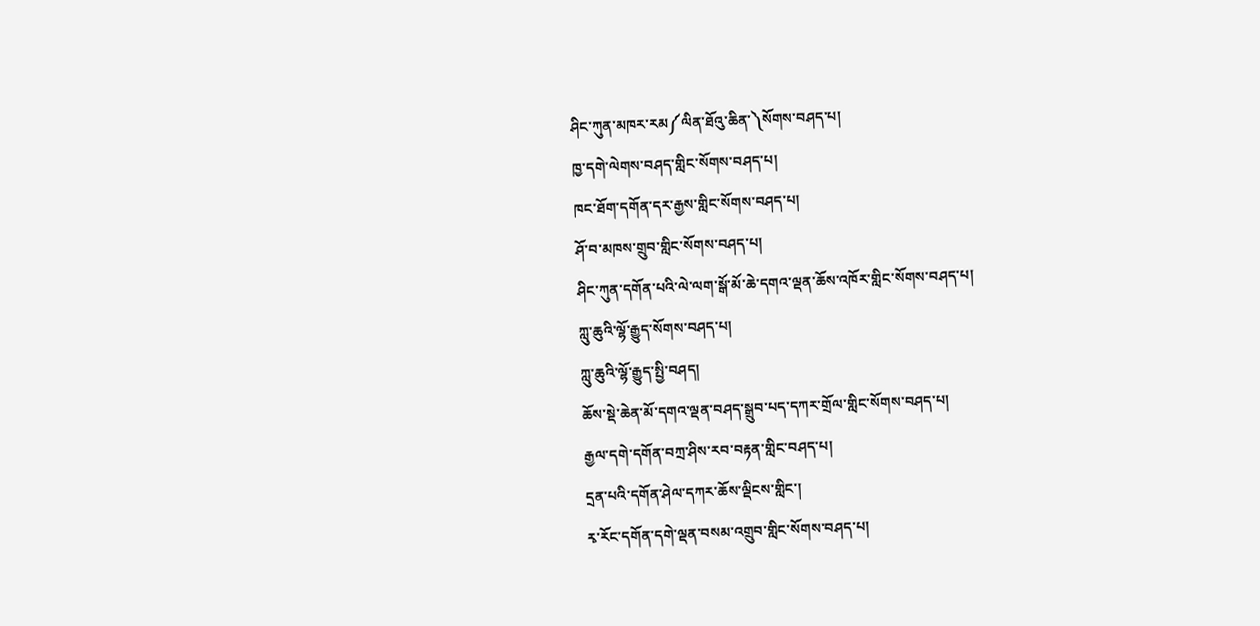ཤིང་ཀུན་མཁར་རམ༼ལིན་ཐོའུ་ཆིན་༽སོགས་བཤད་པ།
ཁྱ་དགེ་ལེགས་བཤད་གླིང་སོགས་བཤད་པ།
ཁང་ཐོག་དགོན་དར་རྒྱས་གླིང་སོགས་བཤད་པ།
ཤོ་བ་མཁས་གྲུབ་གླིང་སོགས་བཤད་པ།
ཤིང་ཀུན་དགོན་པའི་ལེ་ལག་སྒོ་མོ་ཆེ་དགའ་ལྡན་ཆོས་འཁོར་གླིང་སོགས་བཤད་པ།
ཀླུ་ཆུའི་ལྷོ་རྒྱུད་སོགས་བཤད་པ།
ཀླུ་ཆུའི་ལྷོ་རྒྱུད་སྤྱི་བཤད།
ཆོས་སྡེ་ཆེན་མོ་དགའ་ལྡན་བཤད་སྒྲུབ་པད་དཀར་གྲོལ་གླིང་སོགས་བཤད་པ།
རྒྱལ་དགེ་དགོན་བཀྲ་ཤིས་རབ་བརྟན་གླིང་བཤད་པ།
དྲན་པའི་དགོན་ཤེལ་དཀར་ཆོས་ལྡིངས་གླིང་།
རྭ་རོང་དགོན་དགེ་ལྡན་བསམ་འགྲུབ་གླིང་སོགས་བཤད་པ།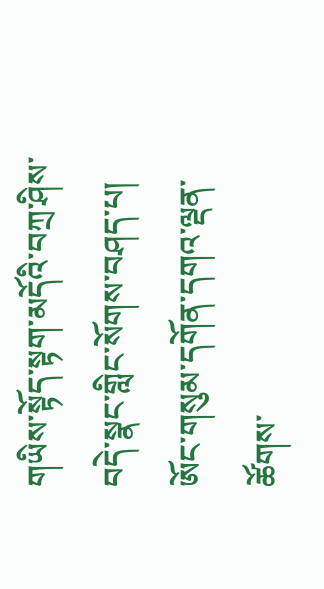གཡིས་སྟོད་སྟག་མདོའི་བཀྲ་ཤིས་བདེ་སྣང་གླིང་སོགས་བཤད་པ།
ཨོང་གསུམ་དགོན་དགའ་ལྡན་ཚོགས་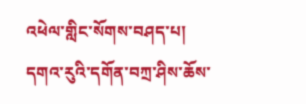འཕེལ་གླིང་སོགས་བཤད་པ།
དགའ་རུའི་དགོན་བཀྲ་ཤིས་ཆོས་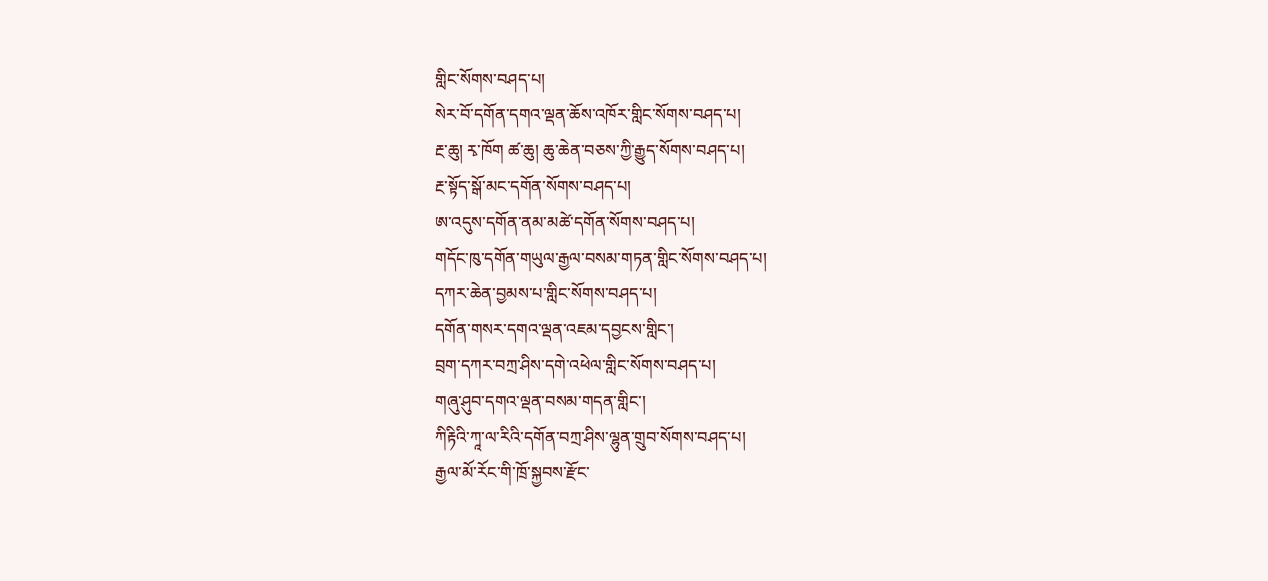གླིང་སོགས་བཤད་པ།
སེར་བོ་དགོན་དགའ་ལྡན་ཆོས་འཁོར་གླིང་སོགས་བཤད་པ།
རྔ་ཆུ། རྭ་ཁོག ཚ་ཆུ། ཆུ་ཆེན་བཅས་ཀྱི་རྒྱུད་སོགས་བཤད་པ།
རྔ་སྟོད་སྒོ་མང་དགོན་སོགས་བཤད་པ།
ཨ་འདུས་དགོན་ནམ་མཚེ་དགོན་སོགས་བཤད་པ།
གདོང་ཁུ་དགོན་གཡུལ་རྒྱལ་བསམ་གཏན་གླིང་སོགས་བཤད་པ།
དཀར་ཆེན་བྱམས་པ་གླིང་སོགས་བཤད་པ།
དགོན་གསར་དགའ་ལྡན་འཇམ་དབྱངས་གླིང་།
བྲག་དཀར་བཀྲ་ཤིས་དགེ་འཕེལ་གླིང་སོགས་བཤད་པ།
གཞུ་ཤུབ་དགའ་ལྡན་བསམ་གདན་གླིང་།
ཀིརྟིའི་ཀཱ་ལ་རིའི་དགོན་བཀྲ་ཤིས་ལྷུན་གྲུབ་སོགས་བཤད་པ།
རྒྱལ་མོ་རོང་གི་ཁྲོ་སྐྱབས་རྫོང་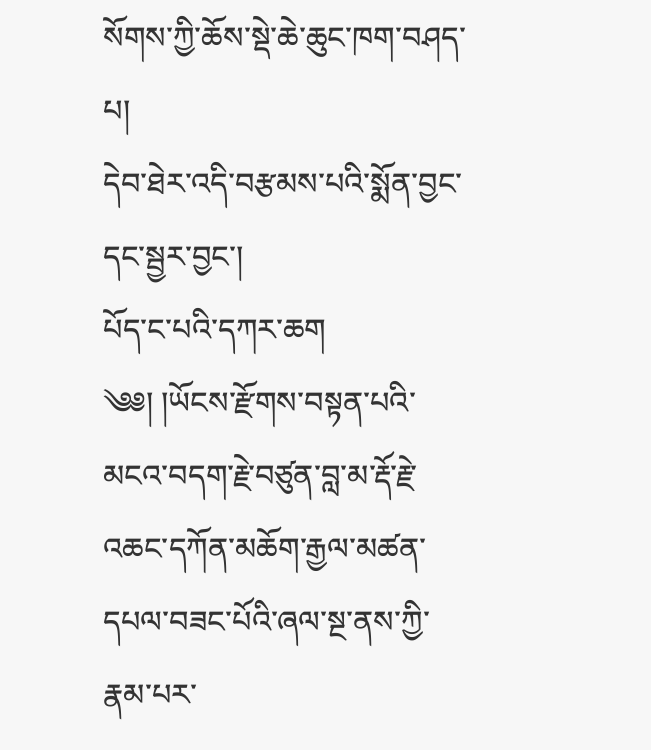སོགས་ཀྱི་ཆོས་སྡེ་ཆེ་ཆུང་ཁག་བཤད་པ།
དེབ་ཐེར་འདི་བརྩམས་པའི་སྨོན་བྱང་དང་སྦྱར་བྱང་།
པོད་ང་པའི་དཀར་ཆག
༄༅། །ཡོངས་རྫོགས་བསྟན་པའི་མངའ་བདག་རྗེ་བཙུན་བླ་མ་རྡོ་རྗེ་འཆང་དཀོན་མཆོག་རྒྱལ་མཚན་དཔལ་བཟང་པོའི་ཞལ་སྔ་ནས་ཀྱི་རྣམ་པར་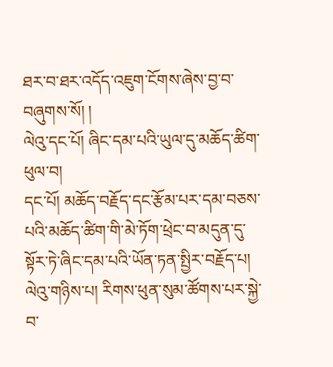ཐར་བ་ཐར་འདོད་འཇུག་ངོགས་ཞེས་བྱ་བ་བཞུགས་སོ། །
ལེའུ་དང་པོ། ཞིང་དམ་པའི་ཡུལ་དུ་མཆོད་ཚིག་ཕུལ་བ།
དང་པོ། མཆོད་བརྗོད་དང་རྩོམ་པར་དམ་བཅས་པའི་མཆོད་ཚིག་གི་མེ་ཏོག་ཕྲེང་བ་མདུན་དུ་སྟོར་ཏེ་ཞིང་དམ་པའི་ཡོན་ཏན་སྤྱིར་བརྗོད་པ།
ལེའུ་གཉིས་པ། རིགས་ཕུན་སུམ་ཚོགས་པར་སྐྱེ་བ་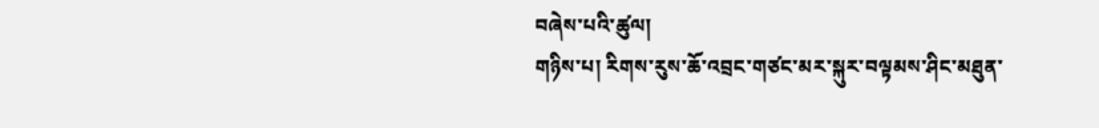བཞེས་པའི་ཚུལ།
གཉིས་པ། རིགས་རུས་ཆོ་འབྲང་གཙང་མར་སྐུར་བལྟམས་ཤིང་མཐུན་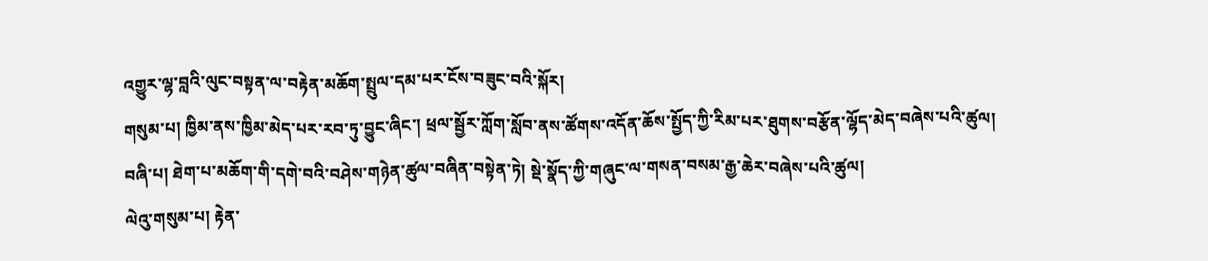འགྱུར་ལྷ་བླའི་ལུང་བསྟན་ལ་བརྟེན་མཆོག་སྤྲུལ་དམ་པར་ངོས་བཟུང་བའི་སྐོར།
གསུམ་པ། ཁྱིམ་ནས་ཁྱིམ་མེད་པར་རབ་ཏུ་བྱུང་ཞིང་། ཕྲལ་སྦྱོར་ཀློག་སློབ་ནས་ཚོགས་འདོན་ཆོས་སྤྱོད་ཀྱི་རིམ་པར་ཐུགས་བརྩོན་ལྷོད་མེད་བཞེས་པའི་ཚུལ།
བཞི་པ། ཐེག་པ་མཆོག་གི་དགེ་བའི་བཤེས་གཉེན་ཚུལ་བཞིན་བསྟེན་ཏེ། སྡེ་སྣོད་ཀྱི་གཞུང་ལ་གསན་བསམ་རྒྱ་ཆེར་བཞེས་པའི་ཚུལ།
ལེའུ་གསུམ་པ། རྟེན་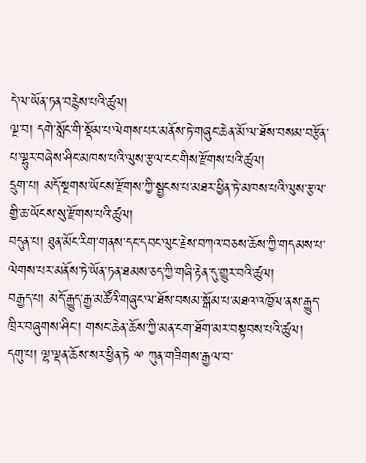དེ་ལ་ཡོན་ཏན་བརྙེས་པའི་ཚུལ།
ལྔ་བ། དགེ་སློང་གི་སྡོམ་པ་ལེགས་པར་མནོས་ཏེ་གཞུང་ཆེན་མོ་ལ་ཐོས་བསམ་བརྩོན་པ་ལྷུར་བཞེས་ཤིང་མཁས་པའི་ལུས་རྩལ་ངང་གིས་རྫོགས་པའི་ཚུལ།
དྲུག་པ། མདོ་སྔགས་ཡོངས་རྫོགས་ཀྱི་སྦྱངས་པ་མཐར་ཕྱིན་ཏེ་མཁས་པའི་ལུས་རྩལ་གྱི་ཆ་ཡོངས་སུ་རྫོགས་པའི་ཚུལ།
བདུན་པ། ཐུན་མོང་རིག་གནས་དང་དབང་ལུང་རྗེས་བཀའ་བཅས་ཆོས་ཀྱི་གདམས་པ་ལེགས་པར་མནོས་ཏེ་ཡོན་ཏན་ཐམས་ཅད་ཀྱི་གཞི་རྟེན་དུ་གྱུར་བའི་ཚུལ།
བརྒྱད་པ། མདོ་རྒྱུད་རྒྱ་མཚོའི་གཞུང་ལ་ཐོས་བསམ་སྒོམ་པ་མཐའ་འཁྱོལ་ནས་རྒྱུད་ཁྲིར་བཞུགས་ཤིང་། གསང་ཆེན་ཆོས་ཀྱི་མན་ངག་ཐོག་མར་བསྟབས་པའི་ཚུལ།
དགུ་པ། ལྷ་ལྡན་ཆོས་སར་ཕྱིན་ཏེ ྋ ཀུན་གཟིགས་རྒྱལ་བ་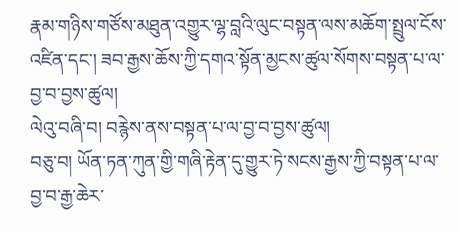རྣམ་གཉིས་གཙོས་མཐུན་འགྱུར་ལྷ་བླའི་ལུང་བསྟན་ལས་མཆོག་སྤྲུལ་ངོས་འཛིན་དང་། ཟབ་རྒྱས་ཆོས་ཀྱི་དགའ་སྟོན་མྱངས་ཚུལ་སོགས་བསྟན་པ་ལ་བྱ་བ་བྱས་ཚུལ།
ལེའུ་བཞི་བ། བརྙེས་ནས་བསྟན་པ་ལ་བྱ་བ་བྱས་ཚུལ།
བཅུ་བ། ཡོན་ཏན་ཀུན་གྱི་གཞི་རྟེན་དུ་གྱུར་ཏེ་སངས་རྒྱས་ཀྱི་བསྟན་པ་ལ་བྱ་བ་རྒྱ་ཆེར་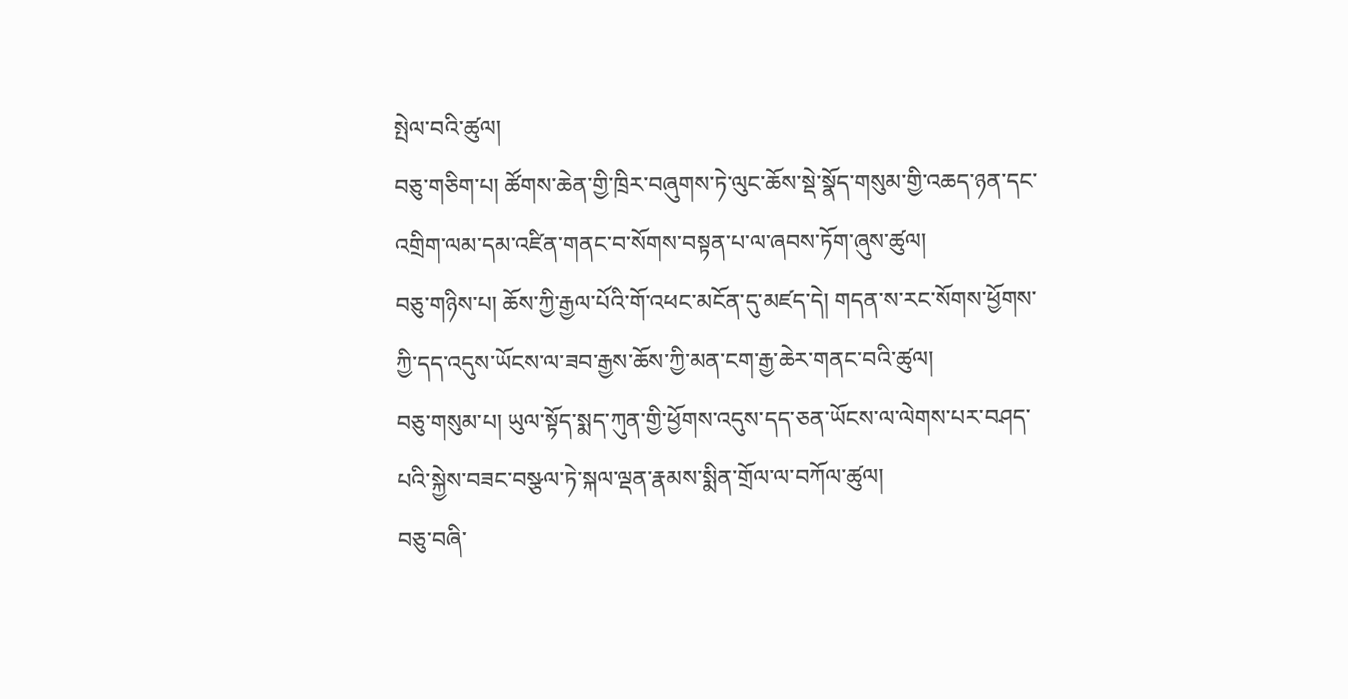སྤེལ་བའི་ཚུལ།
བཅུ་གཅིག་པ། ཚོགས་ཆེན་གྱི་ཁྲིར་བཞུགས་ཏེ་ལུང་ཆོས་སྡེ་སྣོད་གསུམ་གྱི་འཆད་ཉན་དང་འགྲིག་ལམ་དམ་འཛིན་གནང་བ་སོགས་བསྟན་པ་ལ་ཞབས་ཏོག་ཞུས་ཚུལ།
བཅུ་གཉིས་པ། ཆོས་ཀྱི་རྒྱལ་པོའི་གོ་འཕང་མངོན་དུ་མཛད་དེ། གདན་ས་རང་སོགས་ཕྱོགས་ཀྱི་དད་འདུས་ཡོངས་ལ་ཟབ་རྒྱས་ཆོས་ཀྱི་མན་ངག་རྒྱ་ཆེར་གནང་བའི་ཚུལ།
བཅུ་གསུམ་པ། ཡུལ་སྟོད་སྨད་ཀུན་གྱི་ཕྱོགས་འདུས་དད་ཅན་ཡོངས་ལ་ལེགས་པར་བཤད་པའི་སྐྱེས་བཟང་བསྩལ་ཏེ་སྐལ་ལྡན་རྣམས་སྨིན་གྲོལ་ལ་བཀོལ་ཚུལ།
བཅུ་བཞི་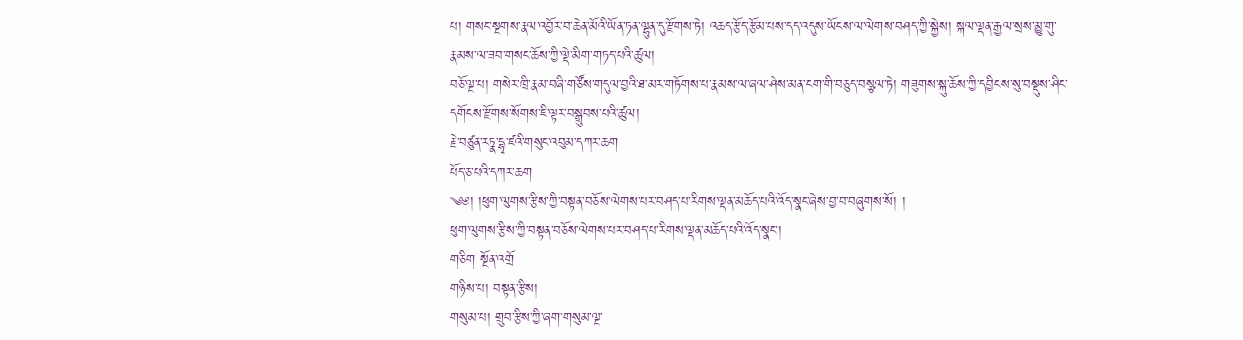པ། གསང་སྔགས་རྣལ་འབྱོར་བ་ཆེན་མོའི་ཡོན་ཏན་ལྷུན་དུ་རྫོགས་ཏེ། འཆད་རྩོད་རྩོམ་པས་དད་འདུས་ཡོངས་ལ་ལེགས་བཤད་ཀྱི་སྐྱེས། སྐལ་ལྡན་རྒྱལ་སྲས་མྱུ་གུ་རྣམས་ལ་ཟབ་གསང་ཆོས་ཀྱི་ལྡེ་མིག་གཏད་པའི་ཚུལ།
བཅོ་ལྔ་པ། གསེར་ཁྲི་རྣམ་བཞི་གཙོས་གདུལ་བྱའི་ཐ་མར་གཏོགས་པ་རྣམས་ལ་ཞལ་ཤེས་མན་ངག་གི་བཅུད་བསྩལ་ཏེ། གཟུགས་སྐུ་ཆོས་ཀྱི་དབྱིངས་སུ་བསྡུས་ཤིང་དགོངས་རྫོགས་སོགས་ཇི་ལྟར་བསྒྲུབས་པའི་ཚུལ།
རྗེ་བཙུན་རཏྣ་དྷྭ་ཛའི་གསུང་འབུམ་དཀར་ཆག
པོད་ཅ་པའི་དཀར་ཆག
༄༅། །ཕུག་ལུགས་རྩིས་ཀྱི་བསྟན་བཅོས་ལེགས་པར་བཤད་པ་རིགས་ལྡན་མཆོད་པའི་འོད་སྣང་ཞེས་བྱ་བ་བཞུགས་སོ། །
ཕུག་ལུགས་རྩིས་ཀྱི་བསྟན་བཅོས་ལེགས་པར་བཤད་པ་རིགས་ལྡན་མཆོད་པའི་འོད་སྣང་།
གཅིག སྔོན་འགྲོ
གཉིས་པ། བསྟན་རྩིས།
གསུམ་པ། གྲུབ་རྩིས་ཀྱི་ཞག་གསུམ་ལྔ་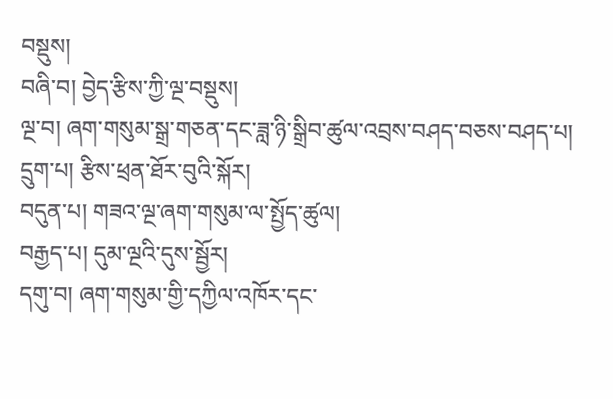བསྡུས།
བཞི་བ། བྱེད་རྩིས་ཀྱི་ལྔ་བསྡུས།
ལྔ་བ། ཞག་གསུམ་སྒྲ་གཅན་དང་ཟླ་ཉི་སྒྲིབ་ཚུལ་འབྲས་བཤད་བཅས་བཤད་པ།
དྲུག་པ། རྩིས་ཕྲན་ཐོར་བུའི་སྐོར།
བདུན་པ། གཟའ་ལྔ་ཞག་གསུམ་ལ་སྤྱོད་ཚུལ།
བརྒྱད་པ། དུམ་ལྔའི་དུས་སྦྱོར།
དགུ་བ། ཞག་གསུམ་གྱི་དཀྱིལ་འཁོར་དང་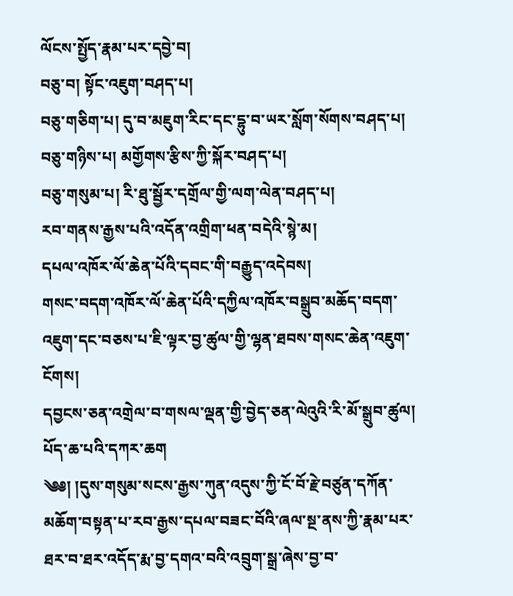ལོངས་སྤྱོད་རྣམ་པར་དབྱེ་བ།
བཅུ་བ། སྟོང་འཇུག་བཤད་པ།
བཅུ་གཅིག་པ། དུ་བ་མཇུག་རིང་དང་དྷུ་བ་ཡར་སློག་སོགས་བཤད་པ།
བཅུ་གཉིས་པ། མགྱོགས་རྩིས་ཀྱི་སྐོར་བཤད་པ།
བཅུ་གསུམ་པ། རི་ཐུ་སྦྱོར་དགྲོལ་གྱི་ལག་ལེན་བཤད་པ།
རབ་གནས་རྒྱས་པའི་འདོན་འགྲིག་ཕན་བདེའི་སྙེ་མ།
དཔལ་འཁོར་ལོ་ཆེན་པོའི་དབང་གི་བརྒྱུད་འདེབས།
གསང་བདག་འཁོར་ལོ་ཆེན་པོའི་དཀྱིལ་འཁོར་བསྒྲུབ་མཆོད་བདག་འཇུག་དང་བཅས་པ་ཇི་ལྟར་བྱ་ཚུལ་གྱི་ལྷན་ཐབས་གསང་ཆེན་འཇུག་ངོགས།
དབྱངས་ཅན་འགྲེལ་བ་གསལ་ལྡན་གྱི་བྱེད་ཅན་ལེའུའི་རི་མོ་སྒྲུབ་ཚུལ།
པོད་ཆ་པའི་དཀར་ཆག
༄༅། །དུས་གསུམ་སངས་རྒྱས་ཀུན་འདུས་ཀྱི་ངོ་བོ་རྗེ་བཙུན་དཀོན་མཆོག་བསྟན་པ་རབ་རྒྱས་དཔལ་བཟང་བོའི་ཞལ་སྔ་ནས་ཀྱི་རྣམ་པར་ཐར་བ་ཐར་འདོད་རྨ་བྱ་དགའ་བའི་འབྲུག་སྒྲ་ཞེས་བྱ་བ་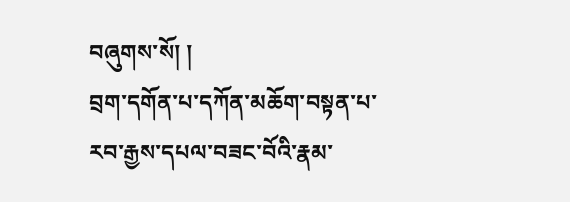བཞུགས་སོ། །
བྲག་དགོན་པ་དཀོན་མཆོག་བསྟན་པ་རབ་རྒྱས་དཔལ་བཟང་བོའི་རྣམ་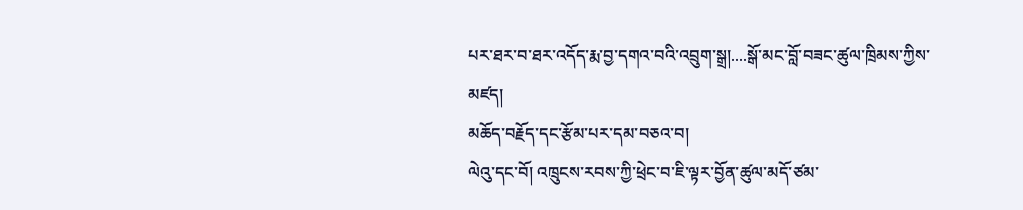པར་ཐར་བ་ཐར་འདོད་རྨ་བྱ་དགའ་བའི་འབྲུག་སྒྲ།....སྒོ་མང་བློ་བཟང་ཚུལ་ཁྲིམས་ཀྱིས་མཛད།
མཆོད་བརྗོད་དང་རྩོམ་པར་དམ་བཅའ་བ།
ལེའུ་དང་བོ། འཁྲུངས་རབས་ཀྱི་ཕྲེང་བ་ཇི་ལྟར་བྱོན་ཚུལ་མདོ་ཙམ་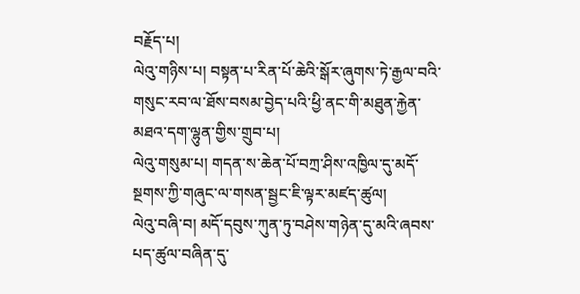བརྗོད་པ།
ལེའུ་གཉིས་པ། བསྟན་པ་རིན་པོ་ཆེའི་སྒོར་ཞུགས་ཏེ་རྒྱལ་བའི་གསུང་རབ་ལ་ཐོས་བསམ་བྱེད་པའི་ཕྱི་ནང་གི་མཐུན་རྐྱེན་མཐའ་དག་ལྷུན་གྱིས་གྲུབ་པ།
ལེའུ་གསུམ་པ། གདན་ས་ཆེན་པོ་བཀྲ་ཤིས་འཁྱིལ་དུ་མདོ་སྔགས་ཀྱི་གཞུང་ལ་གསན་སྦྱང་ཇི་ལྟར་མཛད་ཚུལ།
ལེའུ་བཞི་བ། མདོ་དབུས་ཀུན་ཏུ་བཤེས་གཉེན་དུ་མའི་ཞབས་པད་ཚུལ་བཞིན་དུ་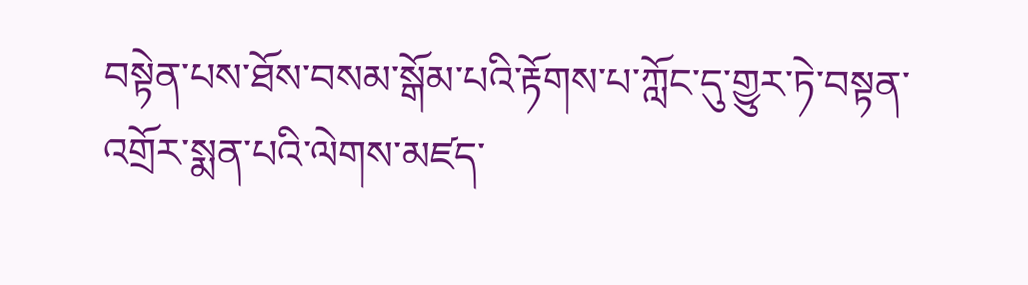བསྟེན་པས་ཐོས་བསམ་སྒོམ་པའི་རྟོགས་པ་ཀློང་དུ་གྱུར་ཏེ་བསྟན་འགྲོར་སྨན་པའི་ལེགས་མཛད་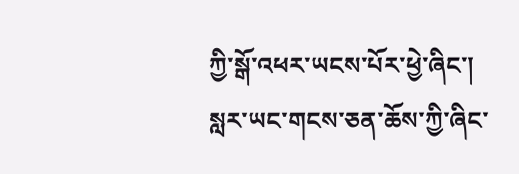ཀྱི་སྒོ་འཕར་ཡངས་པོར་ཕྱེ་ཞིང་། སླར་ཡང་གངས་ཅན་ཆོས་ཀྱི་ཞིང་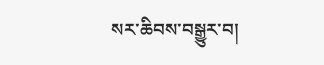སར་ཆིབས་བསྒྱུར་བ།